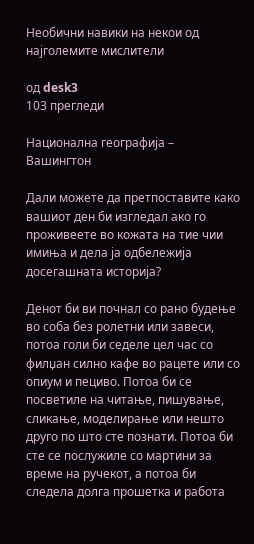Необични навики на некои од најголемите мислители

од desk3
103 прегледи

Национална географија – Вашингтон

Дали можете да претпоставите како вашиот ден би изгледал ако го проживеете во кожата на тие чии имиња и дела ја одбележија досегашната историја?

Денот би ви почнал со рано будење во соба без ролетни или завеси, потоа голи би седеле цел час со филџан силно кафе во рацете или со опиум и пециво. Потоа би се посветиле на читање, пишување, сликање, моделирање или нешто друго по што сте познати. Потоа би сте се послужиле со мартини за време на ручекот, а потоа би следела долга прошетка и работа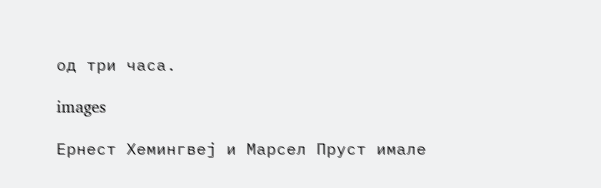од три часа.

images

Ернест Хемингвеј и Марсел Пруст имале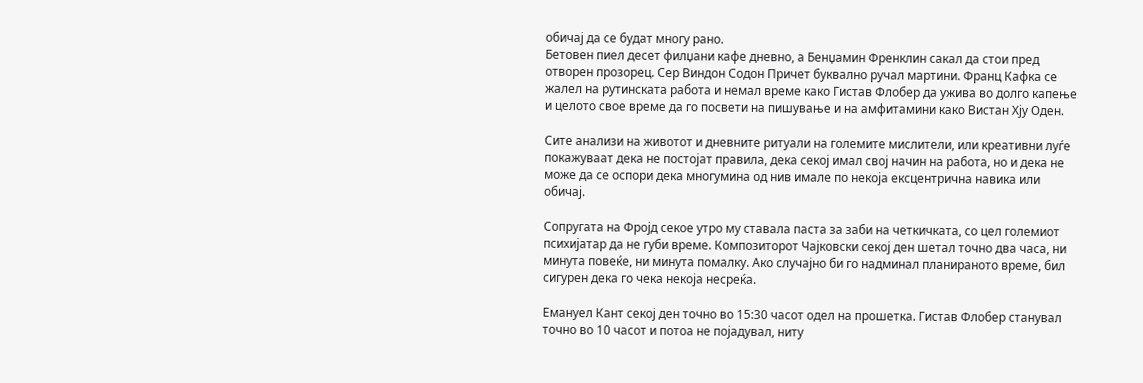обичај да се будат многу рано.
Бетовен пиел десет филџани кафе дневно, а Бенџамин Френклин сакал да стои пред отворен прозорец. Сер Виндон Содон Причет буквално ручал мартини. Франц Кафка се жалел на рутинската работа и немал време како Гистав Флобер да ужива во долго капење и целото свое време да го посвети на пишување и на амфитамини како Вистан Хју Оден.

Сите анализи на животот и дневните ритуали на големите мислители, или креативни луѓе покажуваат дека не постојат правила, дека секој имал свој начин на работа, но и дека не може да се оспори дека многумина од нив имале по некоја ексцентрична навика или обичај.

Сопругата на Фројд секое утро му ставала паста за заби на четкичката, со цел големиот психијатар да не губи време. Композиторот Чајковски секој ден шетал точно два часа, ни минута повеќе, ни минута помалку. Ако случајно би го надминал планираното време, бил сигурен дека го чека некоја несреќа.

Емануел Кант секој ден точно во 15:30 часот одел на прошетка. Гистав Флобер станувал точно во 10 часот и потоа не појадувал, ниту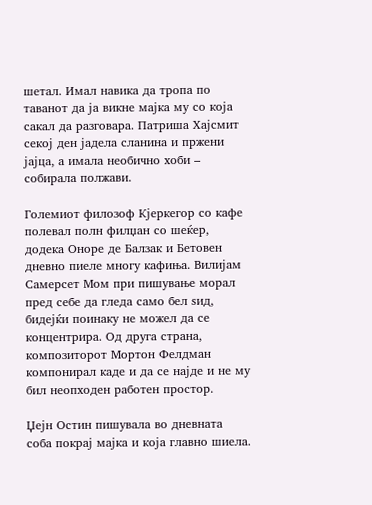шетал. Имал навика да тропа по таванот да ја викне мајка му со која сакал да разговара. Патриша Хајсмит секој ден јадела сланина и пржени јајца, а имала необично хоби – собирала полжави.

Големиот филозоф Кјеркегор со кафе полевал полн филџан со шеќер, додека Оноре де Балзак и Бетовен дневно пиеле многу кафиња. Вилијам Самерсет Мом при пишување морал пред себе да гледа само бел ѕид, бидејќи поинаку не можел да се концентрира. Од друга страна, композиторот Мортон Фелдман компонирал каде и да се најде и не му бил неопходен работен простор.

Џејн Остин пишувала во дневната соба покрај мајка и која главно шиела.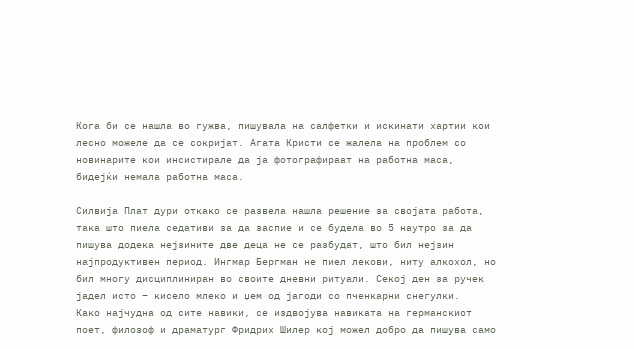Кога би се нашла во гужва, пишувала на салфетки и искинати хартии кои лесно можеле да се сокријат. Агата Кристи се жалела на проблем со новинарите кои инсистирале да ја фотографираат на работна маса, бидејќи немала работна маса.

Силвија Плат дури откако се развела нашла решение за својата работа, така што пиела седативи за да заспие и се будела во 5 наутро за да пишува додека нејзините две деца не се разбудат, што бил нејзин најпродуктивен период. Ингмар Бергман не пиел лекови, ниту алкохол, но бил многу дисциплиниран во своите дневни ритуали. Секој ден за ручек јадел исто – кисело млеко и џем од јагоди со пченкарни снегулки.
Како најчудна од сите навики, се издвојува навиката на германскиот поет, филозоф и драматург Фридрих Шилер кој можел добро да пишува само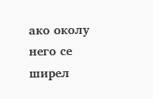ако околу него се ширел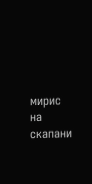мирис на скапани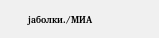јаболки./MИА